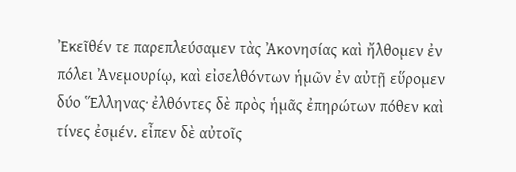Ἐκεῖθέν τε παρεπλεύσαμεν τὰς Ἀκονησίας καὶ ἤλθομεν ἐν πόλει Ἀνεμουρίῳ, καὶ εἰσελθόντων ἡμῶν ἐν αὐτῇ εὕρομεν δύο Ἕλληνας· ἐλθόντες δὲ πρὸς ἡμᾶς ἐπηρώτων πόθεν καὶ τίνες ἐσμέν. εἶπεν δὲ αὐτοῖς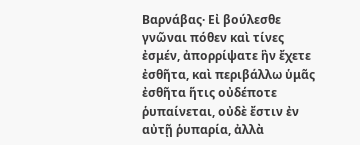Βαρνάβας· Εἰ βούλεσθε γνῶναι πόθεν καὶ τίνες ἐσμέν, ἀπορρίψατε ἣν ἔχετε ἐσθῆτα, καὶ περιβάλλω ὑμᾶς ἐσθῆτα ἥτις οὐδέποτε ῥυπαίνεται, οὐδὲ ἔστιν ἐν αὐτῇ ῥυπαρία, ἀλλὰ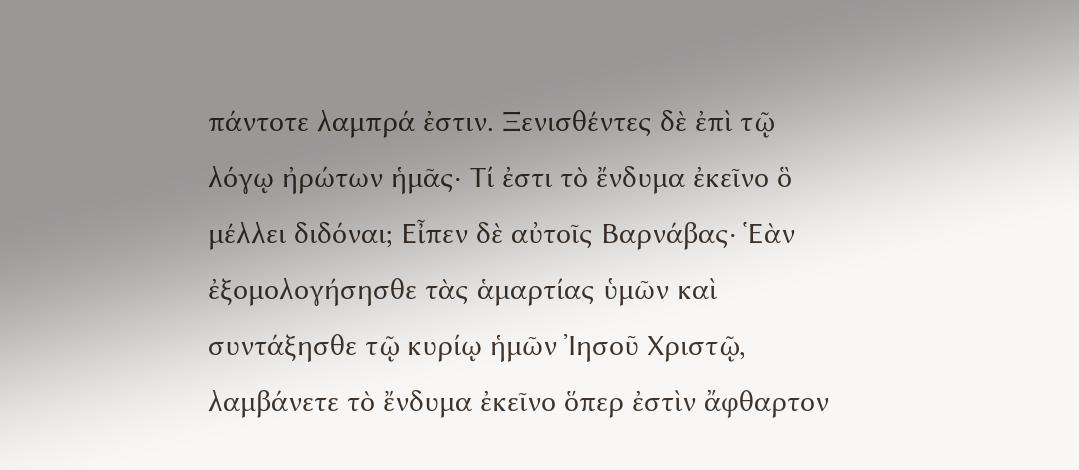πάντοτε λαμπρά ἐστιν. Ξενισθέντες δὲ ἐπὶ τῷ λόγῳ ἠρώτων ἡμᾶς· Τί ἐστι τὸ ἔνδυμα ἐκεῖνο ὃ μέλλει διδόναι; Εἶπεν δὲ αὐτοῖς Βαρνάβας· Ἑὰν ἐξομολογήσησθε τὰς ἁμαρτίας ὑμῶν καὶ συντάξησθε τῷ κυρίῳ ἡμῶν Ἰησοῦ Χριστῷ, λαμβάνετε τὸ ἔνδυμα ἐκεῖνο ὅπερ ἐστὶν ἄφθαρτον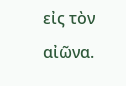εἰς τὸν αἰῶνα.